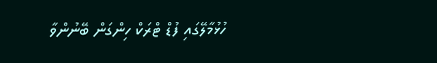ހުޅުމާލޭގައި ފުޑް ޓްރަކް ހިންގަން ބޭނުންވާ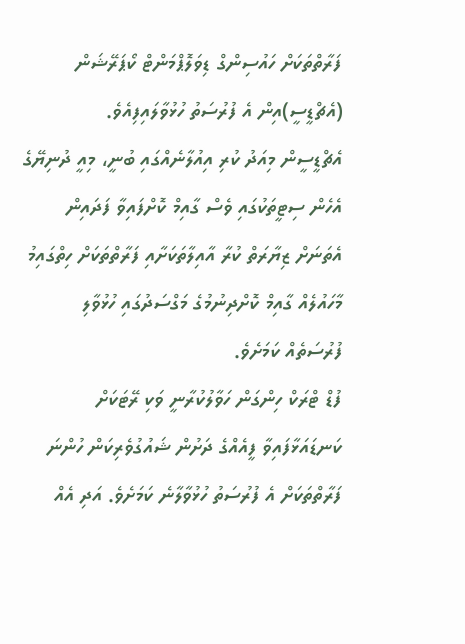ފަރާތްތަކަށް ހައުސިންގް ޑިވަލޮޕްމަންޓް ކޯޕަރޭޝަން (އެޗްޑީސީ)އިން އެ ފުރުސަތު ހުޅުވާލައިފިއެވެ.
އެޗްޑީސީން މިއަދު ކުރި އިއުލާނެއްގައި ބުނީ، މިއީ ދުނިޔޭގެ އެހެން ސިޓީތަކުގައި ވެސް ގާއިމް ކޮށްފައިވާ ފަދައިން އެތަނަށް ޒިޔާރަތް ކުރާ އާއިލާތަކަށާއި ފަރާތްތަކަށް ހިތްގައިމު މާހައުލެއް ގާއިމް ކޮށްދިނުމުގެ މަގްސަދުގައި ހުޅުވާލި ފުރުސަތެއް ކަމަށެވެ.
ފުޑް ޓްރަކް ހިންގަން ހަވާލުކުރާނީ ވަކި ރޭޓަކަށް ކަނޑައަޅާފައިވާ ފީއެއްގެ ދަށުން ޝައުގުވެރިކަން ހުންނަ ފަރާތްތަކަށް އެ ފުރުސަތު ހުޅުވާލާނެ ކަމަށެވެ. އަދި އެއް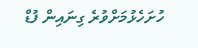ހުށަހެޅުމަށްވުރެ ގިނައިން ފުޑް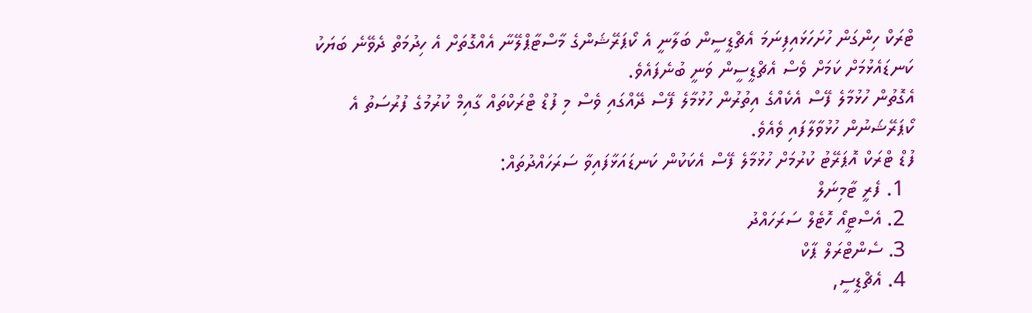ޓްރަކް ހިންގަން ހުށަހަޅައިފިނަމަ އެޗްޑީސީން ބަލާނީ އެ ކޯޕަރޭޝަންގެ މާސްޓާޕްލޭނާ އެއްގޮތަށް އެ ހިދުމަތް ދެވޭނެ ބަޔަކު ކަނޑައެޅުމަށް ކަމަށް ވެސް އެޗްޑީސީން ވަނީ ބުނެފައެވެ.
އެގޮތުން ހުޅުމާލެ ފޭސް އެކެއްގެ އިތުރުން ހުޅުމާލެ ފޭސް ދޭއްގައި ވެސް މި ފުޑް ޓްރަކްތައް ގާއިމް ކުރުމުގެ ފުރުސަތު އެ ކޯޕަރޭޝަނުން ހުޅުވާލާފައި ވެއެވެ.
ފުޑް ޓްރަކް އޮޕަރޭޓު ކުރުމަށް ހުޅުމާލެ ފޭސް އެކަކުން ކަނޑައަޅާފައިވާ ސަރަހައްދުތައް:
  1. ފެރީ ޓާމިނަލް
  2. އެސްޓީއޯ ހޮޓެލް ސަރަހައްދު
  3. ސެންޓްރަލް ޕާކް
  4. އެޗްޑީސީ,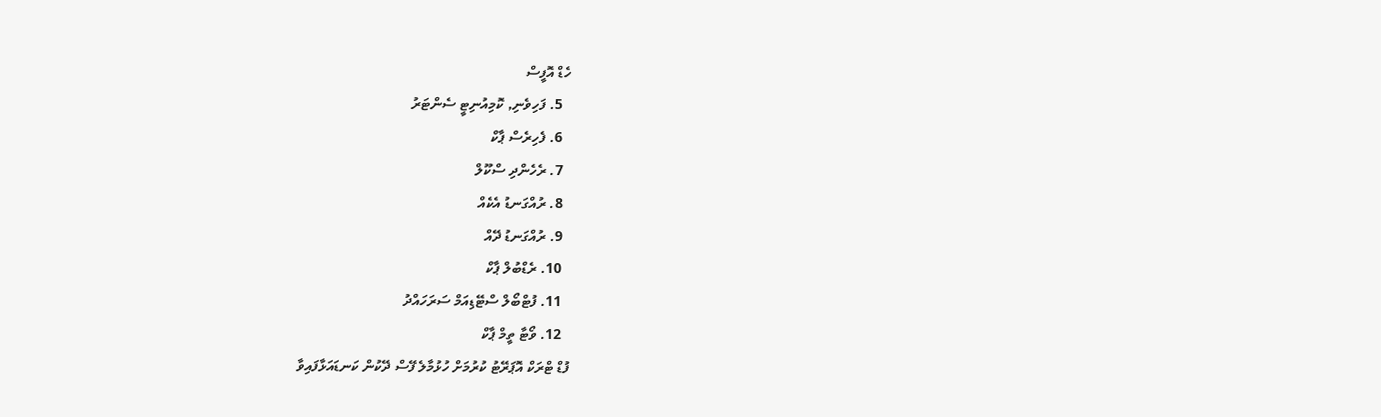ހެޑް އޮފީސް
  5. ފަހިވެނި, ކޮމިއުނިޓީ ސެންޓަރު
  6. ފެހިރެސް ޕާކް
  7. ރެހެންދި ސްކޫލް
  8. ރުއްގަނޑު އެކެއް
  9. ރުއްގަނޑު ދޭއް
  10. ރެޑްބުލް ޕާކް
  11. ފުޓްބޯލް ސްޓޭޑިއަމް ސަރަހައްދު
  12. ވޯޓާ ތީމް ޕާކް
ފުޑް ޓްރަކް އޮޕަރޭޓު ކުރުމަށް ހުޅުމާލެ ފޭސް ދޭކުން ކަނޑައަޅާފައިވާ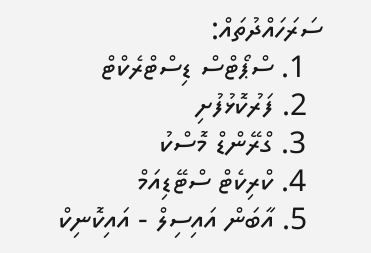ސަރަހައްދުތައް:
  1. ސްޕޯޓްސް ޑިސްޓްރެކްޓް
  2. ފަރުކޮޅުފުށި
  3. ގްރޭންޑް މޮސްކު
  4. ކްރިކެޓް ސްޓޭޑިއަމް
  5. އާބަން އައިސިލް - އައިކޮނިކް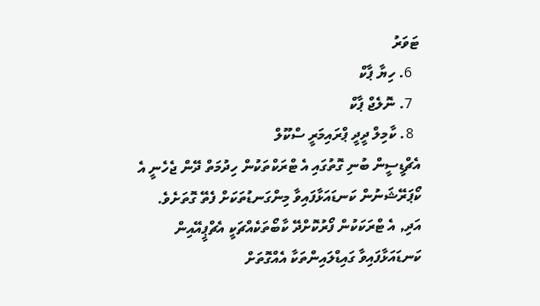ޓަވަރު
  6. ހިޔާ ޕާކް
  7. ނޮލެޖް ޕާކް
  8. ކާމިލް ދީދީ ޕްރައިމަރީ ސްކޫލް
އެޗްޑީސީން ބުނި ގޮތުގައި އެ ޓްރަކްތަކުން ހިދުމަތް ދޭން ޖެހެނީ އެ ކޯޕަރޭޝަނުން ކަނޑައަޅާފައިވާ މިންގަނޑުތަކަށް ފެތޭ ގޮތަށެވެ.
އަދި, އެ ޓްރަކަކުން ފޯރުކޮށްދޭ ކާބޯތަކެއްޗަކީ އެޗްޕީއޭއިން ކަނޑައަޅާފައިވާ ގައިޑްލައިންތަކާ އެއްގޮތަށް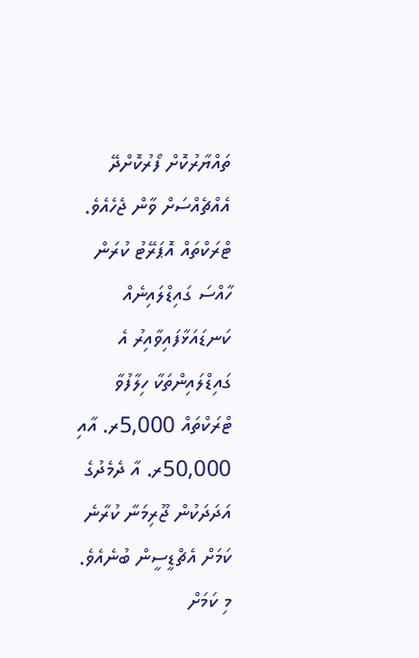ތައްޔާރުކޮށް ފޯރުކޮށްދޭ އެއްޗެއްސަށް ވާން ޖެހެއެވެ. ޓްރަކްތައް އޮޕަރޭޓު ކުރަން ހާއްސަ ގައިޑްލައިނެއް ކަނޑައަޅާފައިވާއިރު އެ ގައިޑްލައިންތަކާ ހިލާފުވާ ޓްރަކްތައް 5,000ރ. އާއި 50,000ރ. އާ ދެމެދުގެ އަދަދަކުން ޖޫރިމަނާ ކުރާނެ ކަމަށް އެޗްޑީސީން ބުނެއެވެ.
މި ކަމަށް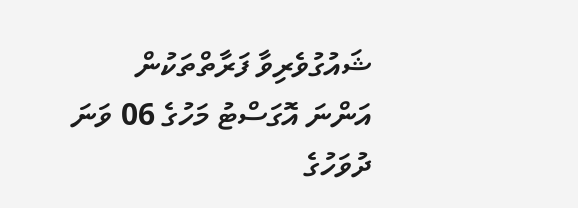ޝައުގުވެރިވާ ފަރާތްތަކުން އަންނަ އޮގަސްޓު މަހުގެ 06 ވަނަ ދުވަހުގެ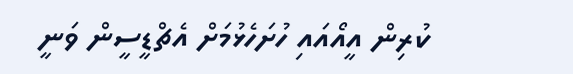ކުރިން އީއޯއައި ހުށަހެޅުމަށް އެޗްޑީސީން ވަނީ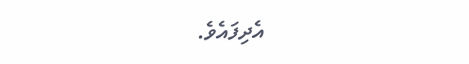އެދިފައެވެ.